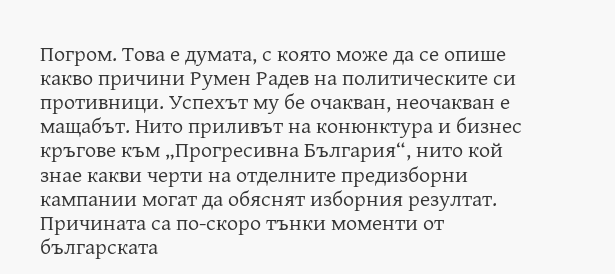Погром. Това е думата, с която може да се опише какво причини Румен Радев на политическите си противници. Успехът му бе очакван, неочакван е мащабът. Нито приливът на конюнктура и бизнес кръгове към „Прогресивна България“, нито кой знае какви черти на отделните предизборни кампании могат да обяснят изборния резултат.
Причината са по-скоро тънки моменти от българската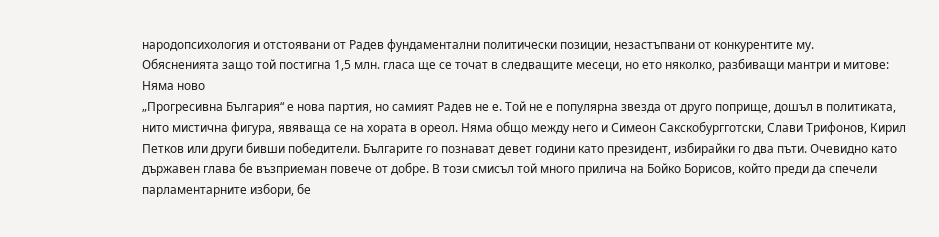народопсихология и отстоявани от Радев фундаментални политически позиции, незастъпвани от конкурентите му.
Обясненията защо той постигна 1,5 млн. гласа ще се точат в следващите месеци, но ето няколко, разбиващи мантри и митове:
Няма ново
„Прогресивна България“ е нова партия, но самият Радев не е. Той не е популярна звезда от друго поприще, дошъл в политиката, нито мистична фигура, явяваща се на хората в ореол. Няма общо между него и Симеон Сакскобургготски, Слави Трифонов, Кирил Петков или други бивши победители. Българите го познават девет години като президент, избирайки го два пъти. Очевидно като държавен глава бе възприеман повече от добре. В този смисъл той много прилича на Бойко Борисов, който преди да спечели парламентарните избори, бе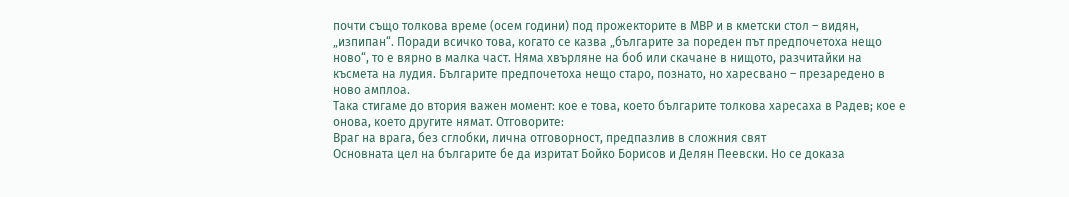почти също толкова време (осем години) под прожекторите в МВР и в кметски стол – видян, „изпипан“. Поради всичко това, когато се казва „българите за пореден път предпочетоха нещо ново“, то е вярно в малка част. Няма хвърляне на боб или скачане в нищото, разчитайки на късмета на лудия. Българите предпочетоха нещо старо, познато, но харесвано – презаредено в ново амплоа.
Така стигаме до втория важен момент: кое е това, което българите толкова харесаха в Радев; кое е онова, което другите нямат. Отговорите:
Враг на врага, без сглобки, лична отговорност, предпазлив в сложния свят
Основната цел на българите бе да изритат Бойко Борисов и Делян Пеевски. Но се доказа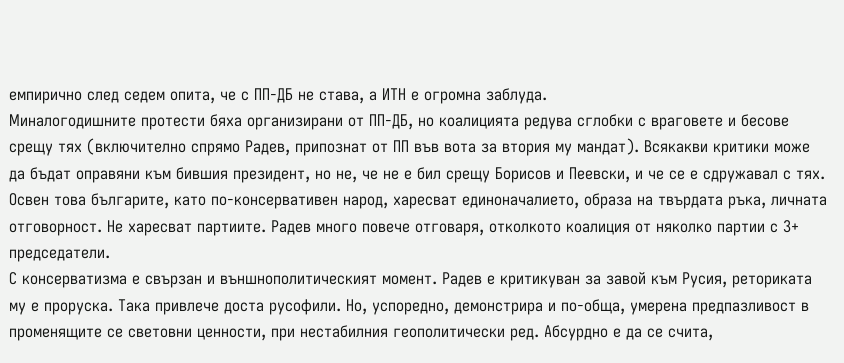емпирично след седем опита, че с ПП-ДБ не става, а ИТН е огромна заблуда.
Миналогодишните протести бяха организирани от ПП-ДБ, но коалицията редува сглобки с враговете и бесове срещу тях (включително спрямо Радев, припознат от ПП във вота за втория му мандат). Всякакви критики може да бъдат оправяни към бившия президент, но не, че не е бил срещу Борисов и Пеевски, и че се е сдружавал с тях.
Освен това българите, като по-консервативен народ, харесват единоначалието, образа на твърдата ръка, личната отговорност. Не харесват партиите. Радев много повече отговаря, отколкото коалиция от няколко партии с 3+ председатели.
С консерватизма е свързан и външнополитическият момент. Радев е критикуван за завой към Русия, реториката му е проруска. Така привлече доста русофили. Но, успоредно, демонстрира и по-обща, умерена предпазливост в променящите се световни ценности, при нестабилния геополитически ред. Абсурдно е да се счита,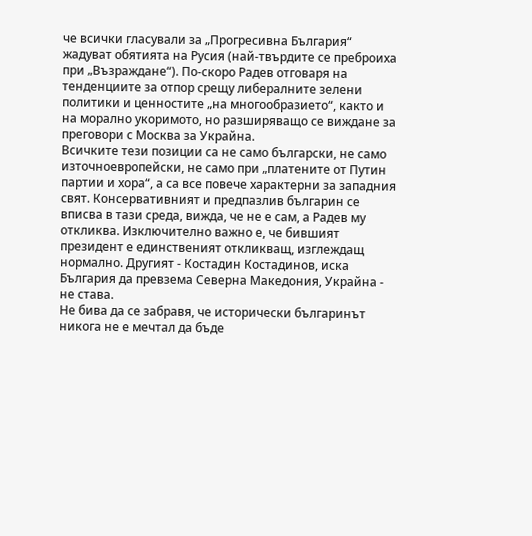че всички гласували за „Прогресивна България“ жадуват обятията на Русия (най-твърдите се преброиха при „Възраждане“). По-скоро Радев отговаря на тенденциите за отпор срещу либералните зелени политики и ценностите „на многообразието“, както и на морално укоримото, но разширяващо се виждане за преговори с Москва за Украйна.
Всичките тези позиции са не само български, не само източноевропейски, не само при „платените от Путин партии и хора“, а са все повече характерни за западния свят. Консервативният и предпазлив българин се вписва в тази среда, вижда, че не е сам, а Радев му откликва. Изключително важно е, че бившият президент е единственият откликващ, изглеждащ нормално. Другият - Костадин Костадинов, иска България да превзема Северна Македония, Украйна - не става.
Не бива да се забравя, че исторически българинът никога не е мечтал да бъде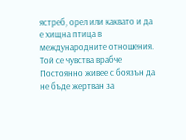ястреб, орел или каквато и да е хищна птица в международните отношения.
Той се чувства врабче
Постоянно живее с боязън да не бъде жертван за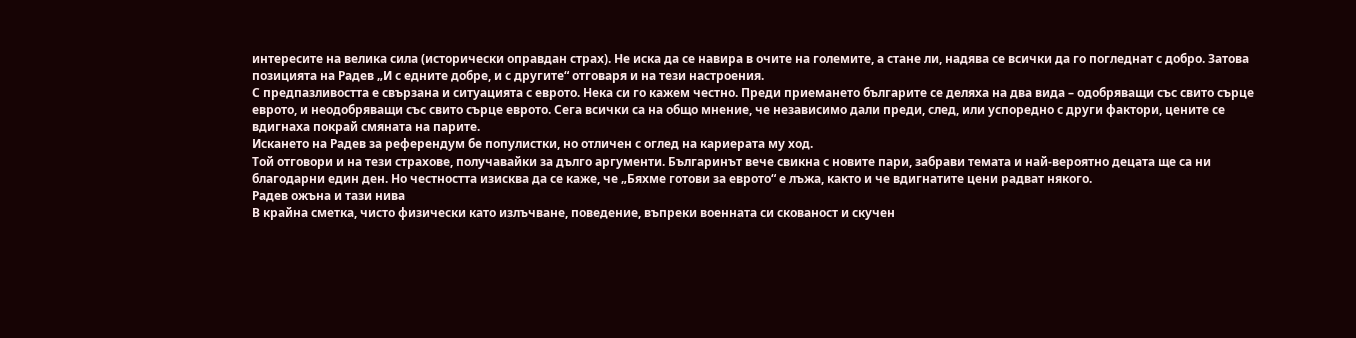интересите на велика сила (исторически оправдан страх). Не иска да се навира в очите на големите, а стане ли, надява се всички да го погледнат с добро. Затова позицията на Радев „И с едните добре, и с другите“ отговаря и на тези настроения.
С предпазливостта е свързана и ситуацията с еврото. Нека си го кажем честно. Преди приемането българите се деляха на два вида – одобряващи със свито сърце еврото, и неодобряващи със свито сърце еврото. Сега всички са на общо мнение, че независимо дали преди, след, или успоредно с други фактори, цените се вдигнаха покрай смяната на парите.
Искането на Радев за референдум бе популистки, но отличен с оглед на кариерата му ход.
Той отговори и на тези страхове, получавайки за дълго аргументи. Българинът вече свикна с новите пари, забрави темата и най-вероятно децата ще са ни благодарни един ден. Но честността изисква да се каже, че „Бяхме готови за еврото“ е лъжа, както и че вдигнатите цени радват някого.
Радев ожъна и тази нива
В крайна сметка, чисто физически като излъчване, поведение, въпреки военната си скованост и скучен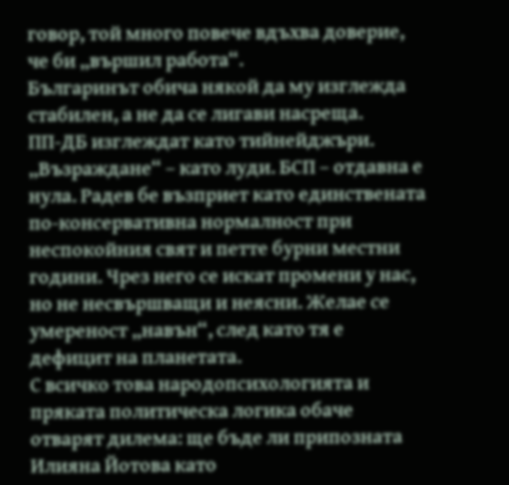говор, той много повече вдъхва доверие, че би „вършил работа“.
Българинът обича някой да му изглежда стабилен, а не да се лигави насреща.
ПП-ДБ изглеждат като тийнейджъри. „Възраждане“ – като луди. БСП – отдавна е нула. Радев бе възприет като единствената по-консервативна нормалност при неспокойния свят и петте бурни местни години. Чрез него се искат промени у нас, но не несвършващи и неясни. Желае се умереност „навън“, след като тя е дефицит на планетата.
С всичко това народопсихологията и пряката политическа логика обаче отварят дилема: ще бъде ли припозната Илияна Йотова като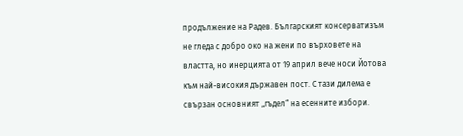продължение на Радев. Българският консерватизъм не гледа с добро око на жени по върховете на властта, но инерцията от 19 април вече носи Йотова към най-високия държавен пост. С тази дилема е свързан основният „гъдел“ на есенните избори.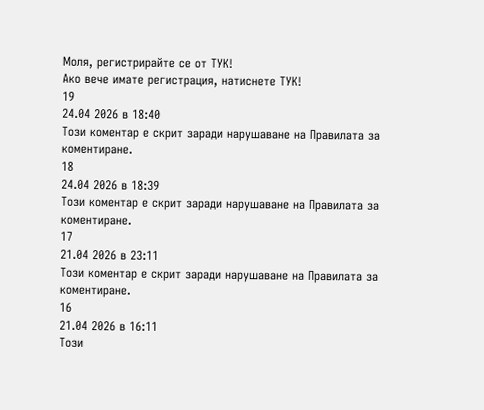Моля, регистрирайте се от TУК!
Ако вече имате регистрация, натиснете ТУК!
19
24.04 2026 в 18:40
Този коментар е скрит заради нарушаване на Правилата за коментиране.
18
24.04 2026 в 18:39
Този коментар е скрит заради нарушаване на Правилата за коментиране.
17
21.04 2026 в 23:11
Този коментар е скрит заради нарушаване на Правилата за коментиране.
16
21.04 2026 в 16:11
Този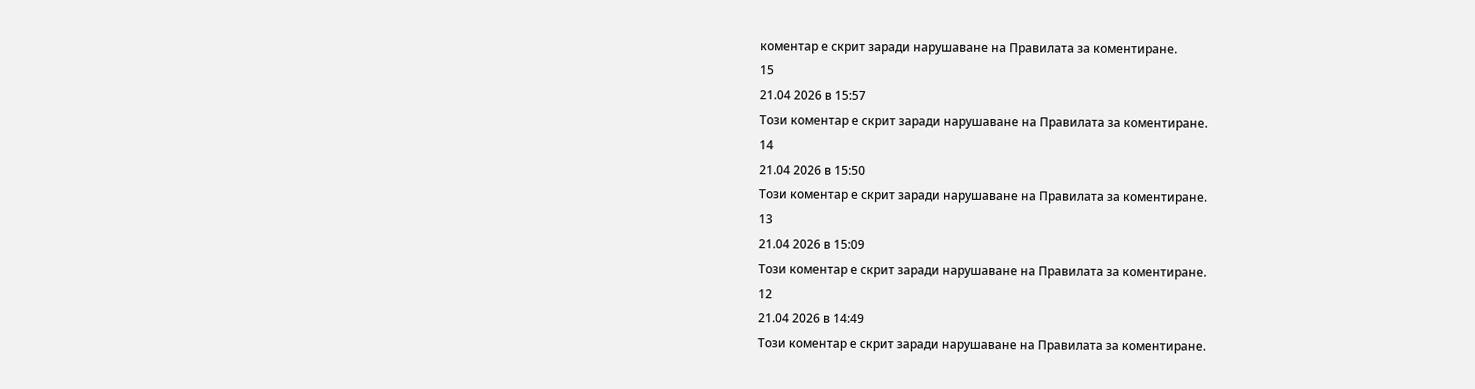коментар е скрит заради нарушаване на Правилата за коментиране.
15
21.04 2026 в 15:57
Този коментар е скрит заради нарушаване на Правилата за коментиране.
14
21.04 2026 в 15:50
Този коментар е скрит заради нарушаване на Правилата за коментиране.
13
21.04 2026 в 15:09
Този коментар е скрит заради нарушаване на Правилата за коментиране.
12
21.04 2026 в 14:49
Този коментар е скрит заради нарушаване на Правилата за коментиране.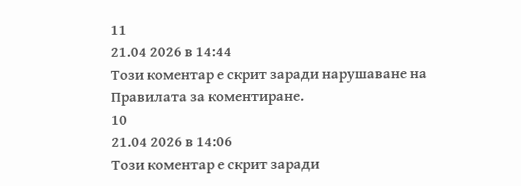11
21.04 2026 в 14:44
Този коментар е скрит заради нарушаване на Правилата за коментиране.
10
21.04 2026 в 14:06
Този коментар е скрит заради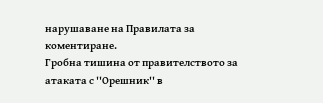нарушаване на Правилата за коментиране.
Гробна тишина от правителството за атаката с ''Орешник'' в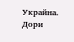Украйна. Дори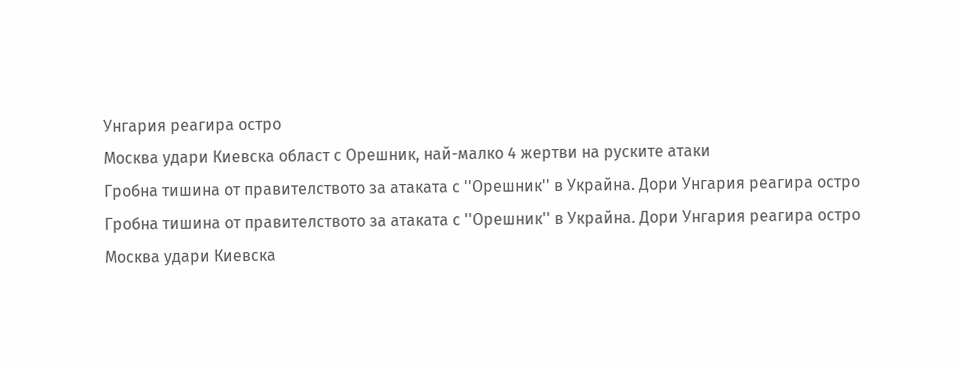Унгария реагира остро
Москва удари Киевска област с Орешник, най-малко 4 жертви на руските атаки
Гробна тишина от правителството за атаката с ''Орешник'' в Украйна. Дори Унгария реагира остро
Гробна тишина от правителството за атаката с ''Орешник'' в Украйна. Дори Унгария реагира остро
Москва удари Киевска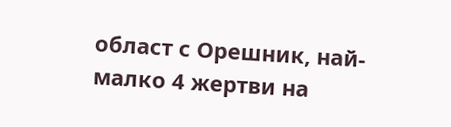област с Орешник, най-малко 4 жертви на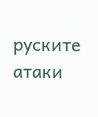руските атаки